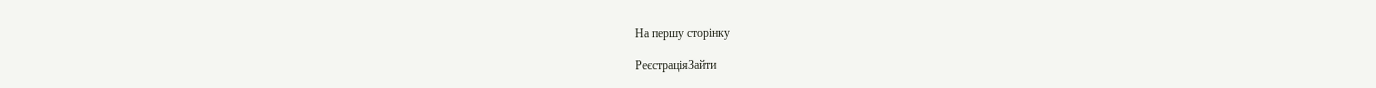На першу сторінку

РеєстраціяЗайти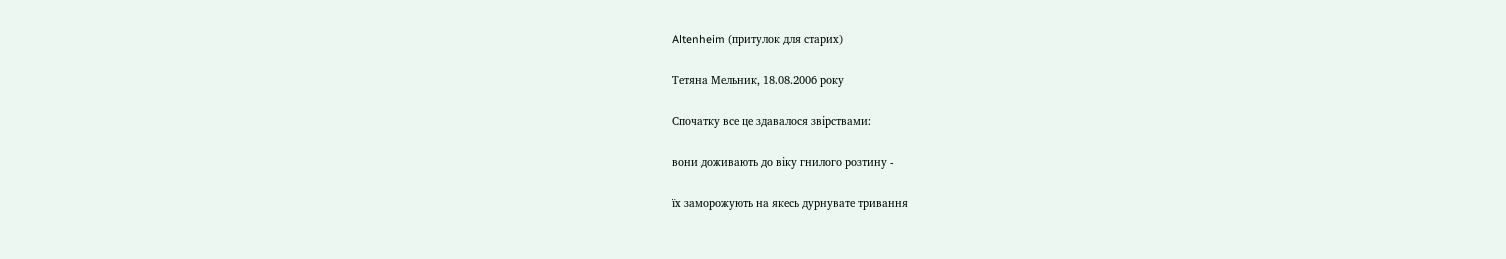Altenheim (притулок для старих)

Тетяна Мельник, 18.08.2006 року

Спочатку все це здавалося звірствами:

вони доживають до віку гнилого розтину -

їх заморожують на якесь дурнувате тривання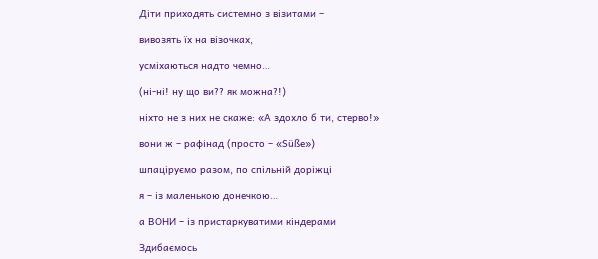Діти приходять системно з візитами –

вивозять їх на візочках,

усміхаються надто чемно…

(ні-ні! ну що ви?? як можна?!)

ніхто не з них не скаже: «А здохло б ти, стерво!»

вони ж – рафінад (просто – «Süße»)

шпаціруємо разом, по спільній доріжці

я – із маленькою донечкою…

а ВОНИ – із пристаркуватими кіндерами

Здибаємось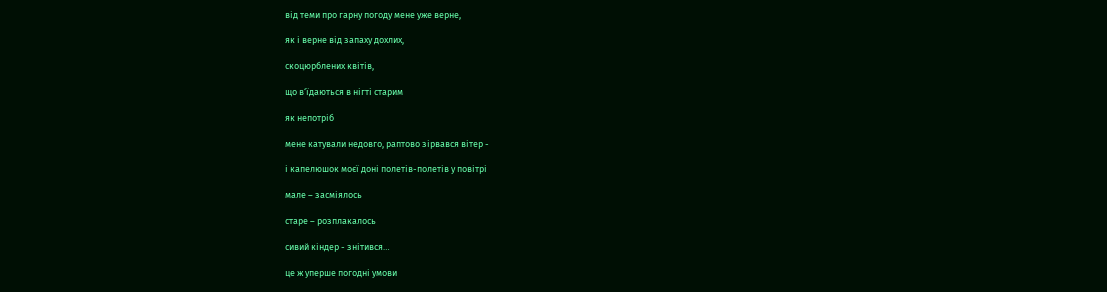від теми про гарну погоду мене уже верне,

як і верне від запаху дохлих,

скоцюрблених квітів,

що в‘їдаються в нігті старим

як непотріб

мене катували недовго, раптово зірвався вітер -

і капелюшок моєї доні полетів-полетів у повітрі

мале – засміялось

старе – розплакалось

сивий кіндер - знітився…

це ж уперше погодні умови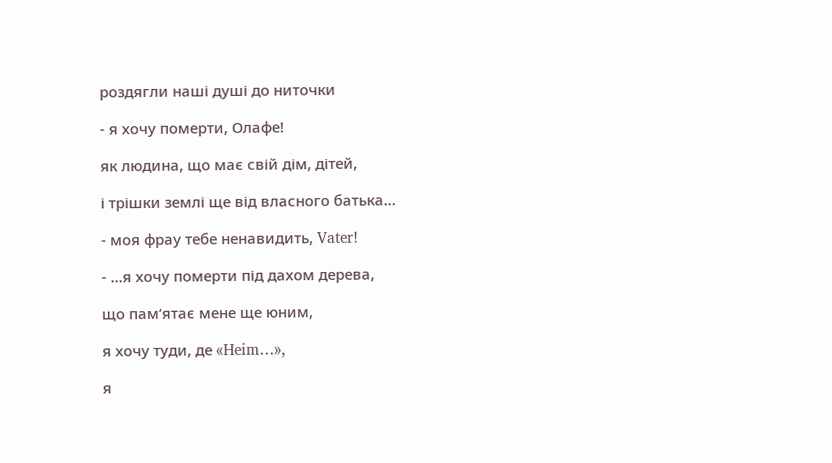роздягли наші душі до ниточки

- я хочу померти, Олафе!

як людина, що має свій дім, дітей,

і трішки землі ще від власного батька…

- моя фрау тебе ненавидить, Vater!

- …я хочу померти під дахом дерева,

що пам‘ятає мене ще юним,

я хочу туди, де «Heim…»,

я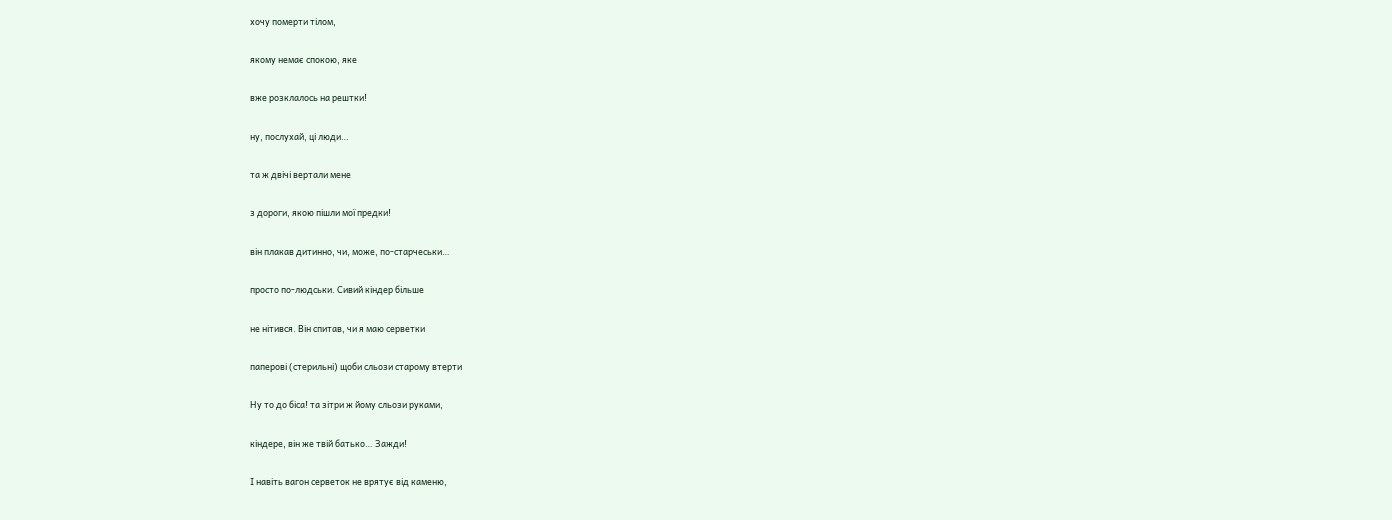хочу померти тілом,

якому немає спокою, яке

вже розклалось на рештки!

ну, послухай, ці люди…

та ж двічі вертали мене

з дороги, якою пішли мої предки!

він плакав дитинно, чи, може, по-старчеськи…

просто по-людськи. Сивий кіндер більше

не нітився. Він спитав, чи я маю серветки

паперові (стерильні) щоби сльози старому втерти

Ну то до біса! та зітри ж йому сльози руками,

кіндере, він же твій батько… Зажди!

І навіть вагон серветок не врятує від каменю,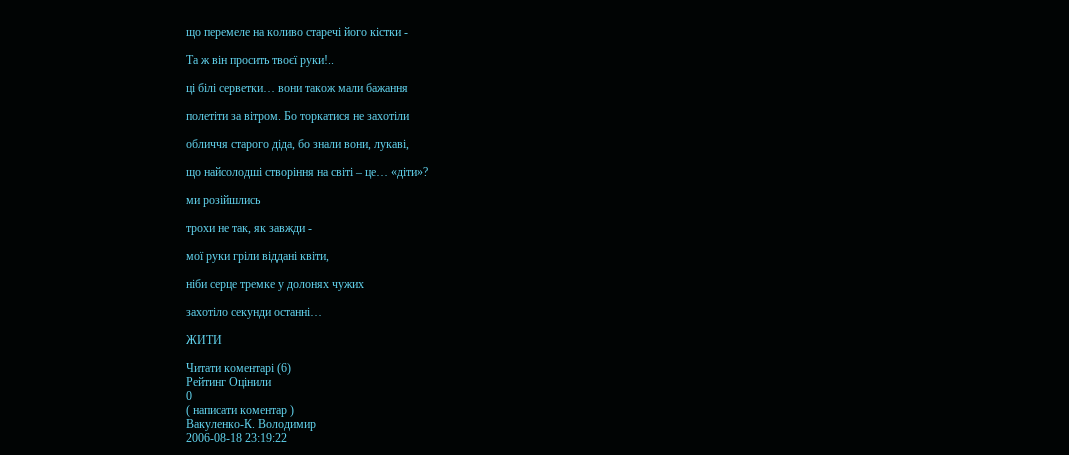що перемеле на коливо старечі його кістки -

Та ж він просить твоєї руки!..

ці білі серветки… вони також мали бажання

полетіти за вітром. Бо торкатися не захотіли

обличчя старого діда, бо знали вони, лукаві,

що найсолодші створіння на світі – це… «діти»?

ми розійшлись

трохи не так, як завжди -

мої руки гріли віддані квіти,

ніби серце тремке у долонях чужих

захотіло секунди останні…

ЖИТИ

Читати коментарі (6)
Рейтинг Оцінили
0
( написати коментар )
Вакуленко-К. Володимир
2006-08-18 23:19:22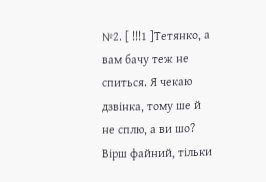№2. [ !!!1 ]Тетянко, а вам бачу теж не спиться. Я чекаю дзвінка, тому ше й не сплю, а ви шо? Вірш файний, тільки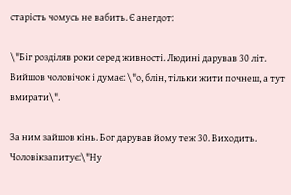старість чомусь не вабить. Є анегдот:

\"Біг розділяв роки серед живності. Людині дарував 30 літ. Вийшов чоловічок і думає: \"о, блін, тільки жити почнеш, а тут вмирати\".

За ним зайшов кінь. Бог дарував йому теж 30. Виходить. Чоловікзапитує:\"Ну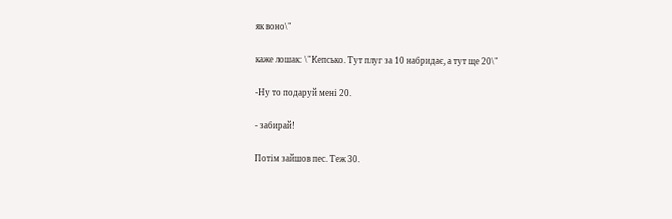як воно\"

каже лошак: \"Кепсько. Тут плуг за 10 набридає, а тут ще 20\"

-Ну то подаруй мені 20.

- забирай!

Потім зайшов пес. Теж 30.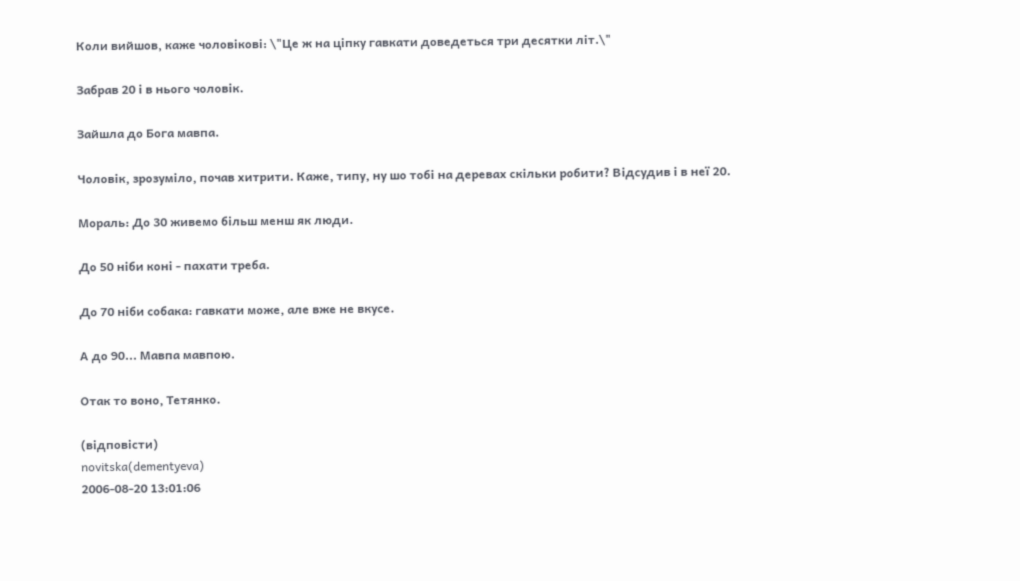Коли вийшов, каже чоловікові: \"Це ж на ціпку гавкати доведеться три десятки літ.\"

Забрав 20 і в нього чоловік.

Зайшла до Бога мавпа.

Чоловік, зрозуміло, почав хитрити. Каже, типу, ну шо тобі на деревах скільки робити? Відсудив і в неї 20.

Мораль: До 30 живемо більш менш як люди.

До 50 ніби коні - пахати треба.

До 70 ніби собака: гавкати може, але вже не вкусе.

А до 90... Мавпа мавпою.

Отак то воно, Тетянко.

(відповісти)
novitska(dementyeva)
2006-08-20 13:01:06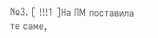№3. [ !!!1 ]На ПМ поставила те саме,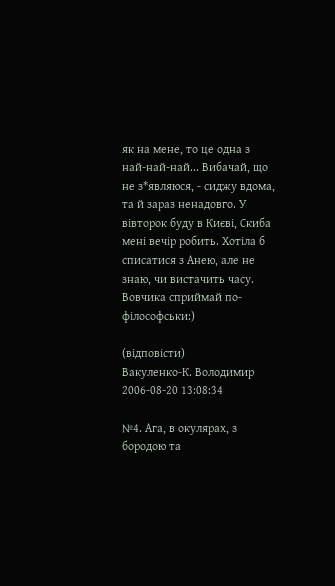як на мене, то це одна з най-най-най... Вибачай, що не з*являюся, - сиджу вдома, та й зараз ненадовго. У вівторок буду в Києві, Скиба мені вечір робить. Хотіла б списатися з Анею, але не знаю, чи вистачить часу. Вовчика сприймай по-філософськи:)

(відповісти)
Вакуленко-К. Володимир
2006-08-20 13:08:34

№4. Ага, в окулярах, з бородою та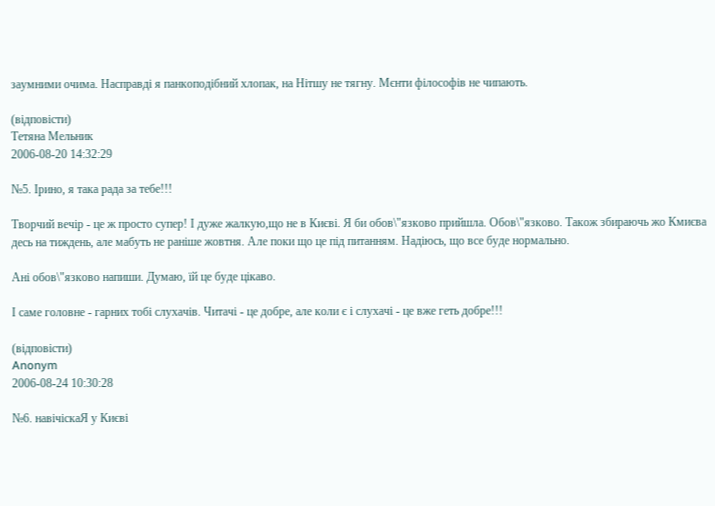заумними очима. Насправді я панкоподібний хлопак, на Нітшу не тягну. Мєнти філософів не чипають.

(відповісти)
Тетяна Мельник
2006-08-20 14:32:29

№5. Ірино, я така рада за тебе!!!

Творчий вечір - це ж просто супер! І дуже жалкую,що не в Києві. Я би обов\"язково прийшла. Обов\"язково. Також збираючь жо Кмиєва десь на тиждень, але мабуть не раніше жовтня. Але поки що це під питанням. Надіюсь, що все буде нормально.

Ані обов\"язково напиши. Думаю, їй це буде цікаво.

І саме головне - гарних тобі слухачів. Читачі - це добре, але коли є і слухачі - це вже геть добре!!!

(відповісти)
Anonym
2006-08-24 10:30:28

№6. навічіскаЯ у Києві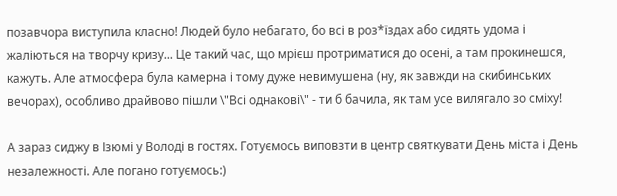позавчора виступила класно! Людей було небагато, бо всі в роз*їздах або сидять удома і жаліються на творчу кризу... Це такий час, що мрієш протриматися до осені, а там прокинешся, кажуть. Але атмосфера була камерна і тому дуже невимушена (ну, як завжди на скибинських вечорах), особливо драйвово пішли \"Всі однакові\" - ти б бачила, як там усе вилягало зо сміху!

А зараз сиджу в Ізюмі у Володі в гостях. Готуємось виповзти в центр святкувати День міста і День незалежності. Але погано готуємось:)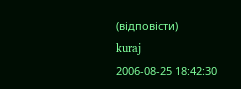(відповісти)
kuraj
2006-08-25 18:42:30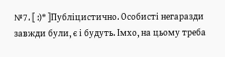№7. [ :)* ]Публіцистично. Особисті негаразди завжди були, є і будуть. Імхо, на цьому треба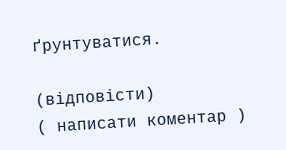ґрунтуватися.

(відповісти)
( написати коментар )